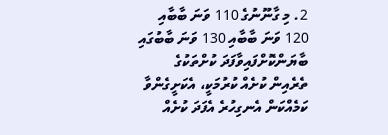2. މި ގާނޫނުގެ 110 ވަނަ ބާބާއި 120 ވަނަ ބާބާއި 130 ވަނަ ބާބުގައި ބާޔަންކޮށްފައިވާފަދަ ކުށްތަކުގެ ތެރެއިން ކުށެއް ކުރުމަކީ، އެކަށީގެންވާ ކަމެއްކަން އެނގިހުރެ އެފަދަ ކުށެއް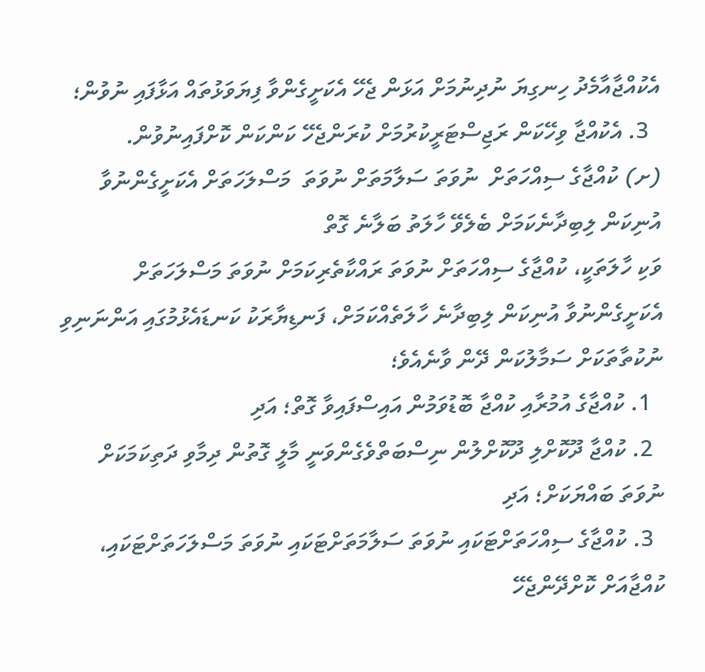އެކުއްޖާއާމެދު ހިނގިޔަ ނުދިނުމަށް އަޅަން ޖެހޭ އެކަށީގެންވާ ފިޔަވަޅުތައް އަޅާފައި ނުވުން؛
  3. އެކުއްޖާ ވިހޭކަން ރަޖިސްޓަރީކުރުމަށް ކުރަންޖެހޭ ކަންކަން ކޮށްފައިނުވުން.
(ށ) ކުއްޖާގެ ސިއްހަތަށް  ނުވަތަ ސަލާމަތަށް ނުވަތަ  މަސްލަހަތަށް އެކަށީގެންނުވާ އުނިކަން ލިބިދާނެކަމަށް ބެލެވޭ ހާލަތު ބަލާނެ ގޮތް
ވަކި ހާލަތަކީ، ކުއްޖާގެ ސިއްހަތަށް ނުވަތަ ރައްކާތެރިކަމަށް ނުވަތަ މަސްލަހަތަށް އެކަށީގެންނުވާ އުނިކަން ލިބިދާނެ ހާލަތެއްކަމަށް، ފަނޑިޔާރަކު ކަނޑައެޅުމުގައި އަންނަނިވި ނުކުތާތަކަށް ސަމާލުކަން ދޭން ވާނެއެވެ؛
  1. ކުއްޖާގެ އުމުރާއި ކުއްޖާ ބޮޑުވަމުން އައިސްފައިވާ ގޮތް؛ އަދި
  2. ކުއްޖާ ދޫކޮށްލި ދޫކޮށްލުން ނިސްބަތްވެގެންވަނީ މާލީ ގޮތުން ދިމާވި ދަތިކަމަކަށް ނުވަތަ ބައްޔަކަށް؛ އަދި
  3. ކުއްޖާގެ ސިއްހަތަށްޓަކައި ނުވަތަ ސަލާމަތަށްޓަކައި ނުވަތަ މަސްލަހަތަށްޓަކައި، ކުއްޖާއަށް ކޮށްދޭންޖެހޭ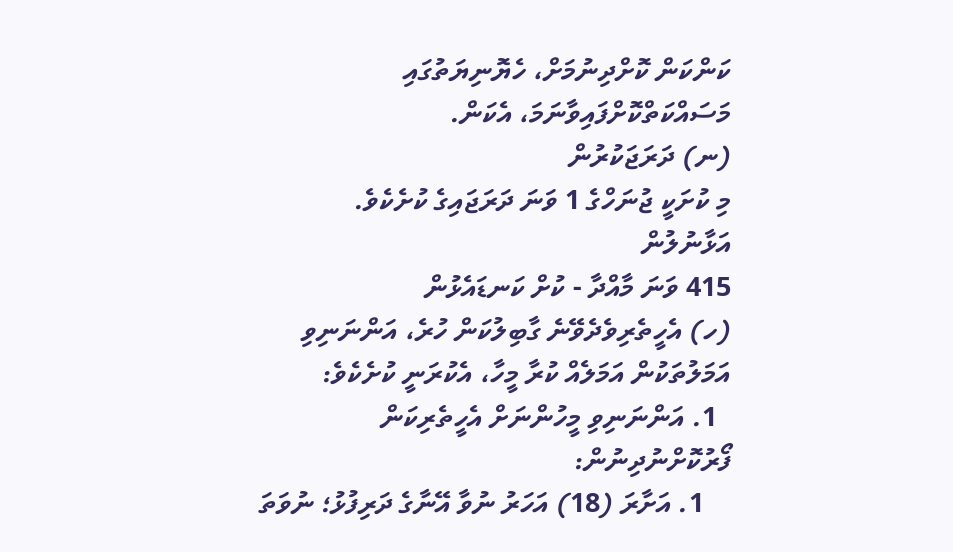ކަންކަން ކޮށްދިނުމަށް، ހެޔޮނިޔަތުގައި މަސައްކަތްކޮށްފައިވާނަމަ، އެކަން.
(ނ) ދަރަޖަކުރުން
މި ކުށަކީ ޖުނަހްގެ 1 ވަނަ ދަރަޖައިގެ ކުށެކެވެ.
އަޅާނުލުން
415 ވަނަ މާއްދާ - ކުށް ކަނޑައެޅުން
(ހ) އެހީތެރިވެދެވޭނެ ގާބިލުކަން ހުރެ، އަންނަނިވި އަމަލުތަކުން އަމަލެއް ކުރާ މީހާ، އެކުރަނީ ކުށެކެވެ:
  1. އަންނަނިވި މީހުންނަށް އެހީތެރިކަން ފޯރުކޮށްނުދިނުން:
    1. އަށާރަ (18) އަހަރު ނުވާ އޭނާގެ ދަރިފުޅު؛ ނުވަތަ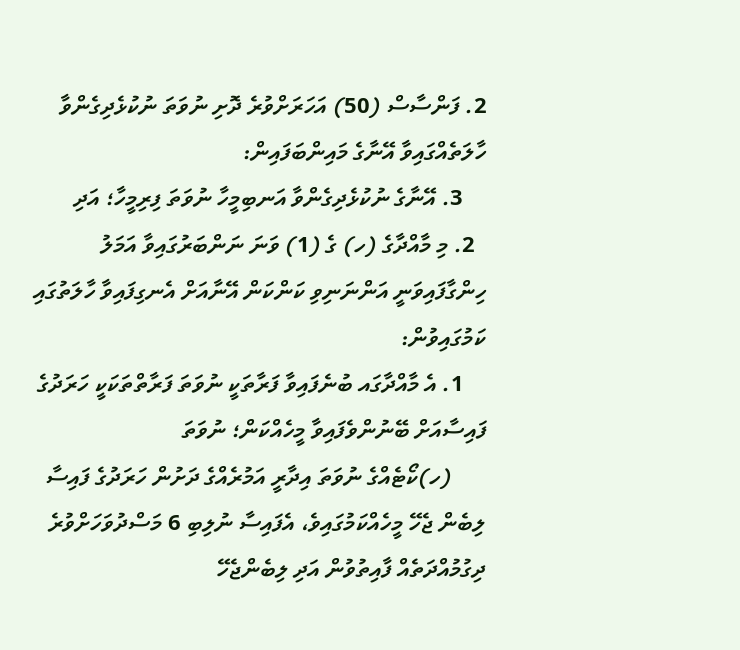2. ފަންސާސް (50) އަހަރަށްވުރެ ދޮށި ނުވަތަ ނުކުޅެދިގެންވާ ހާލަތެއްގައިވާ އޭނާގެ މައިންބަފައިން:
    3. އޭނާގެ ނުކުޅެދިގެންވާ އަނބިމީހާ ނުވަތަ ފިރިމީހާ؛ އަދި
  2. މި މާއްދާގެ (ހ) ގެ (1) ވަނަ ނަންބަރުގައިވާ އަމަލު ހިންގާފައިވަނީ އަންނަނިވި ކަންކަން އޭނާއަށް އެނގިފައިވާ ހާލަތުގައި ކަމުގައިވުން:
    1. އެ މާއްދާގައ ބުނެފައިވާ ފަރާތަކީ ނުވަތަ ފަރާތްތަކަކީ ހަރަދުގެ ފައިސާއަށް ބޭނުންވެފައިވާ މީހެއްކަން؛ ނުވަތަ
      (ހ)ކޯޓެއްގެ ނުވަތަ އިދާރީ އަމުރެއްގެ ދަށުން ހަރަދުގެ ފައިސާ ލިބެން ޖެހޭ މީހެއްކަމުގައިވެ، އެފައިސާ ނުލިބި 6 މަސްދުވަހަށްވުރެ ދިގުމުއްދަތެއް ފާއިތުވުން އަދި ލިބެންޖެހޭ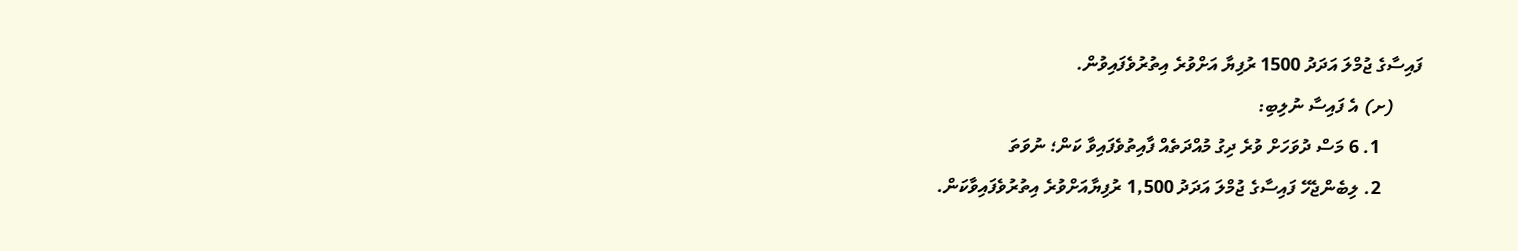ފައިސާގެ ޖުމްލަ އަދަދު 1500 ރުފިޔާ އަށްވުރެ އިތުރުވެފައިވުން.
      (ށ) އެ ފައިސާ ނުލިބި:
         1. 6 މަސް ދުވަހަށް ވުރެ ދިގު މުއްދަތެއް ފާއިތުވެފައިވާ ކަން؛ ނުވަތަ
         2. ލިބެންޖެހޭ ފައިސާގެ ޖުމްލަ އަދަދު 1,500 ރުފިޔާއަށްވުރެ އިތުރުވެފައިވާކަން.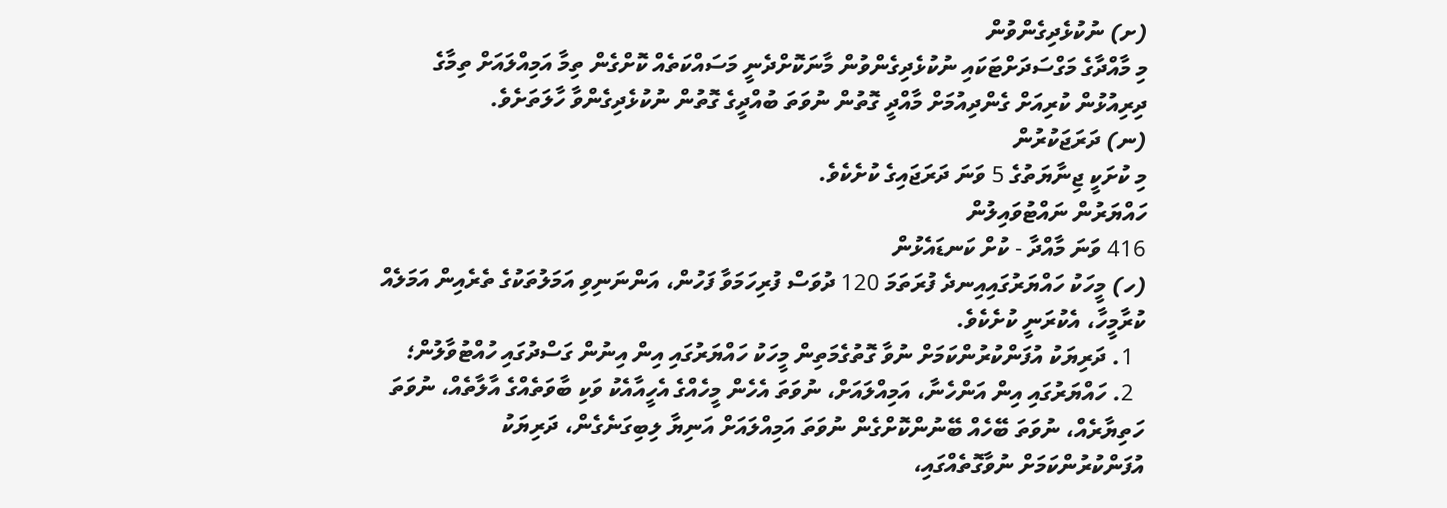(ށ) ނުކުޅެދިގެންވުން
މި މާއްދާގެ މަގްސަދަށްޓަކައި ނުކުޅެދިގެންވުން މާނަކޮށްދެނީ މަސައްކަތެއް ކޮށްގެން ތިމާ އަމިއްލައަށް ތިމާގެ ދިރިއުޅުން ކުރިއަށް ގެންދިއުމަށް މާއްދީ ގޮތުން ނުވަތަ ބުއްދީގެ ގޮތުން ނުކުޅެދިގެންވާ ހާލަތަށެވެ.
(ނ) ދަރަޖަކުރުން
މި ކުށަކީ ޖިނާޔަތުގެ 5 ވަނަ ދަރަޖައިގެ ކުށެކެވެ.
ހައްޔަރުން ނައްޓުވައިލުން
416 ވަނަ މާއްދާ - ކުށް ކަނޑައެޅުން
(ހ) މީހަކު ހައްޔަރުގައިއިނދެ ފުރަތަމަ 120 ދުވަސް ފުރިހަމަވާ ފަހުން، އަންނަނިވި އަމަލުތަކުގެ ތެރެއިން އަމަލެއް ކުރާމީހާ، އެކުރަނީ ކުށެކެވެ.
  1. ދަރިޔަކު އުފަންކުރުންކަމަށް ނުވާ ގޮތުގެމަތިން މީހަކު ހައްޔަރުގައި އިން އިނުން ގަސްދުގައި ހުއްޓުވާލުން؛
  2. ހައްޔަރުގައި އިން އަންހެނާ، އަމިއްލައަށް، ނުވަތަ އެހެން މީހެއްގެ އެހީއާއެކު ވަކި ބާވަތެއްގެ އާލާތެއް، ނުވަތަ ހަތިޔާރެއް، ނުވަތަ ބޭހެއް ބޭނުންކޮށްގެން ނުވަތަ އަމިއްލައަށް އަނިޔާ ލިބިގަނެގެން، ދަރިޔަކު އުފަންކުރުންކަމަށް ނުވާގޮތެއްގައި،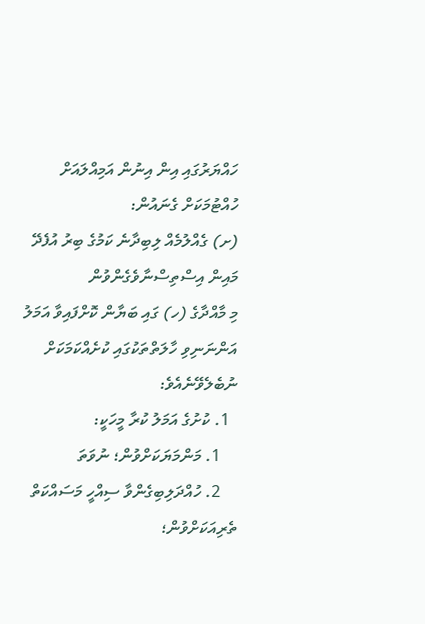ހައްޔަރުގައި އިން އިނުން އަމިއްލައަށް ހުއްޓުމަކަށް ގެނައުން:
(ށ) ގެއްލުމެއް ލިބިދާނެ ކަމުގެ ބިރު އުފެދޭ މައިން އިސްތިސްނާވެގެންވުން
މި މާއްދާގެ (ހ) ގައި ބަޔާން ކޮށްފައިވާ އަމަލު އަންނަނިވި ހާލަތްތަކުގައި ކުށެއްކަމަކަށް ނުބެލެވޭނެއެވެ:
  1. ކުށުގެ އަމަލު ކުރާ މީހަކީ:
    1. މަންމަޔަކަށްވުން؛ ނުވަތަ
    2. ހުއްދަލިބިގެންވާ ސިއްހީ މަސައްކަތް ތެރިއަކަށްވުން؛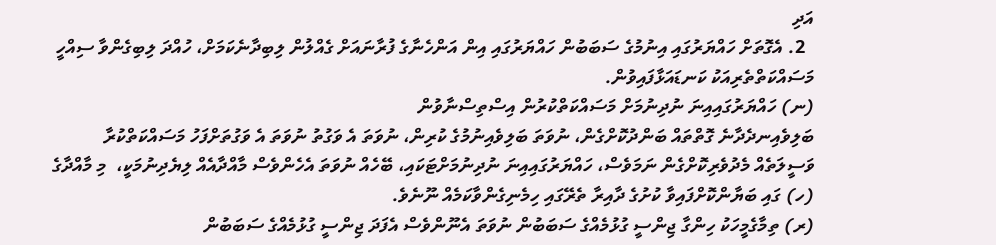އަދި
  2. އެގޮތަށް ހައްޔަރުގައި އިނުމުގެ ސަބަބުން ހައްޔަރުގައި އިން އަންހެނާގެ ފުރާނައަށް ގެއްލުން ލިބިދާނެކަމަށް، ހުއްދަ ލިބިގެންވާ ސިއްހީ މަސައްކަތްތެރިއަކު ކަނޑައަޅާފައިވުން.
(ނ) ހައްޔަރުގައިއިނަ ނުދިނުމަށް މަސައްކަތްކުރުން އިސްތިސްނާވުން
ބަލިވެއިނދެދާނެ ގޮތްތައް ބަންދުކޮށްގެން، ނުވަތަ ބަލިވެއިނުމުގެ ކުރިން، ނުވަތަ އެ ވަގުތު ނުވަތަ އެ ވަގުތަށްފަހު މަސައްކަތްކުރާ ވަސީލަތެއް މެދުވެރިކޮށްގެން ނަމަވެސް، ހައްޔަރުގައިއިނަ ނުދިނުމަށްޓަކައި، ބޭހެއް ނުވަތަ އެހެންވެސް މާއްދާއެއް ލިޔެދިނުމަކީ،  މި މާއްދާގެ (ހ) ގައި ބަޔާންކޮށްފައިވާ ކުށުގެ ދާއިރާ ތެރޭގައި ހިމެނިގެންވާކަމެއް ނޫނެވެ.
(ރ) ތިމާގެމީހަކު ހިންގާ ޖިންސީ ގުޅުމެއްގެ ސަބަބުން ނުވަތަ އެނޫންވެސް އެފަދަ ޖިންސީ ގުޅުމެއްގެ ސަބަބުން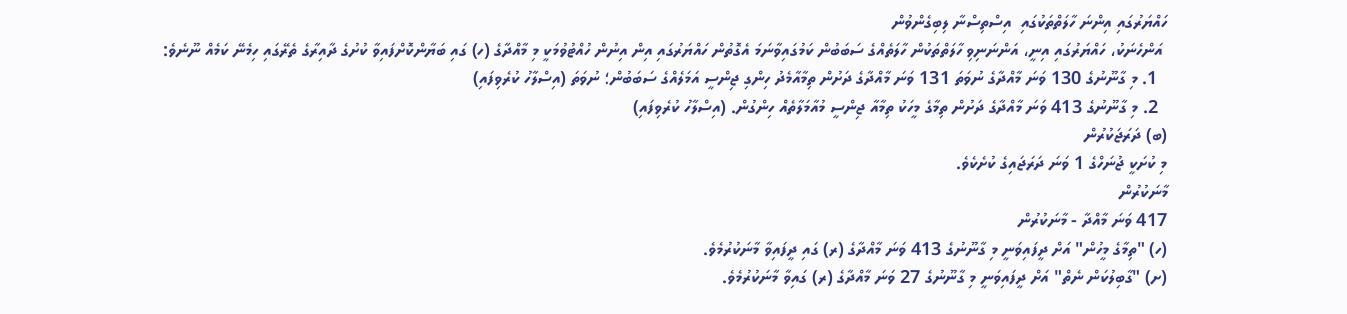ހައްޔަރުގައި އިންނަ ހާލަތްތަކުގައި  އިސްތިސްނާ ލިބިގެންވުން
 އަންހެނަކު، ހައްޔަރުގައި އިނީ، އަންނަނިވި ހާލަތްތަކުން ހާލަތެއްގެ ސަބަބުން ކަމުގައިވާނަމަ އެގޮތުން ހައްޔަރުގައި އިން އިނުން ހުއްޓުވުމަކީ މި މާއްދާގެ (ހ) ގައި ބަޔާންކޮށްފައިވާ ކުށުގެ ދާއިރާގެ ތެރޭގައި ހިމެނޭ ކަމެއް ނޫނެވެ:
  1. މި ގާނޫނުގެ 130 ވަނަ މާއްދާގެ ނުވަތަ 131 ވަނަ މާއްދާގެ ދަށުން ތިމާއާމެދު ހިންގި ޖިންސީ އަމަލެއްގެ ސަބަބުން؛ ނުވަތަ (އިސްލާހު ކުރެވިފައި)
  2. މި ގާނޫނުގެ 413 ވަނަ މާއްދާގެ ދަށުން ތިމާގެ މީހަކު ތިމާއާ ޖިންސީ މުއާމަލާތެއް ހިންގުން. (އިސްލާހު ކުރެވިފައި)
(ބ) ދަރަޖަކުރުން
މި ކުށަކީ ޖުނަހްގެ 1 ވަނަ ދަރަޖައިގެ ކުށެކެވެ.
މާނަކުރުން
417 ވަނަ މާއްދާ - މާނަކުރުން
(ހ) "ތިމާގެ މީހުން" އަށް ދީފައިވަނީ މި ގާނޫނުގެ 413 ވަނަ މާއްދާގެ (ރ) ގައި ދީފައިވާ މާނަކުރުމެވެ.
(ށ) "ގާބިލުކަން ނެތް" އަށް ދީފައިވަނީ މި ގާނޫނުގެ 27 ވަނަ މާއްދާގެ (ރ) ގައިވާ މާނަކުރުމެވެ.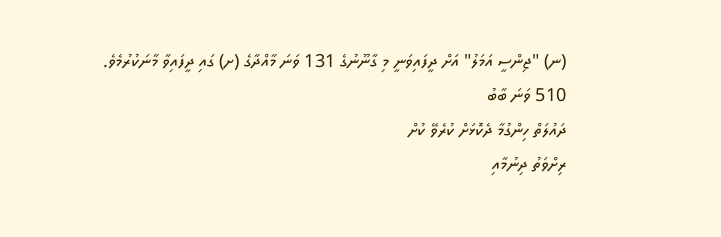(ނ) "ޖިންސީ އަމަލު" އަށް ދީފައިވަނީ މި ގާނޫނުގެ 131 ވަނަ މާއްދާގެ (ށ) ގައި ދީފައިވާ މާނަކުރުމެވެ.
510 ވަނަ ބާބު
ދައުލަތް ހިންގުމާ ދެކޮޅަށް ކުރެވޭ ކުށް
ރިށްވަތު ދިނުމާއި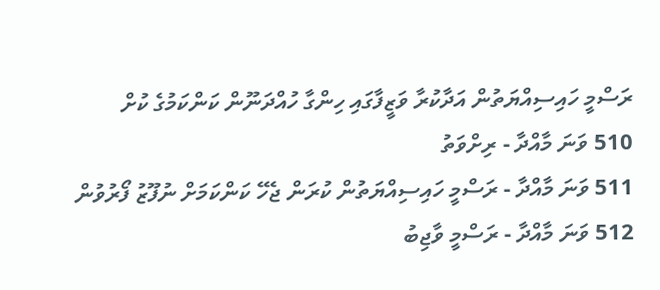ރަސްމީ ހައިސިއްޔަތުން އަދާކުރާ ވަޒީފާގައި ހިންގާ ހުއްދަނޫން ކަންކަމުގެ ކުށް
510 ވަނަ މާއްދާ - ރިށްވަތު
511 ވަނަ މާއްދާ - ރަސްމީ ހައިސިއްޔަތުން ކުރަން ޖެހޭ ކަންކަމަށް ނުފޫޒު ފޯރުވުން
512 ވަނަ މާއްދާ - ރަސްމީ ވާޖިބު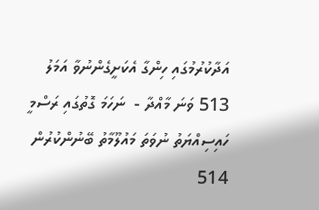އަދާކުރުމުގައި ހިންގާ އެކަށީގެންނުވާ އަމަލު
513 ވަނަ މާއްދާ -  ނަހަމަ ގޮތުގައި ރަސްމީ ހައިސިއްޔަތު ނުވަތަ މައުލޫމާތު ބޭނުންކުރުން
514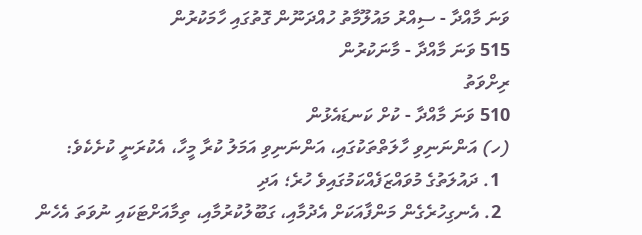ވަނަ މާއްދާ - ސިއްރު މައުލޫމާތު ހުއްދަނޫން ގޮތުގައި ހާމަކުރުން
515 ވަނަ މާއްދާ - މާނަކުރުން
ރިށްވަތު
510 ވަނަ މާއްދާ - ކުށް ކަނޑައެޅުން
(ހ) އަންނަނިވި ހާލަތްތަކުގައި، އަންނަނިވި އަމަލު ކުރާ މީހާ، އެކުރަނީ ކުށެކެވެ:
  1. ދައުލަތުގެ މުވައްޒަފެއްކަމުގައިވެ ހުރެ؛ އަދި
  2. އެނގިހުރެގެން މަންފާއަކަށް އެދުމާއި، ގަބޫލުކުރުމާއި، ތިމާއަށްޓަކައި ނުވަތަ އެހެން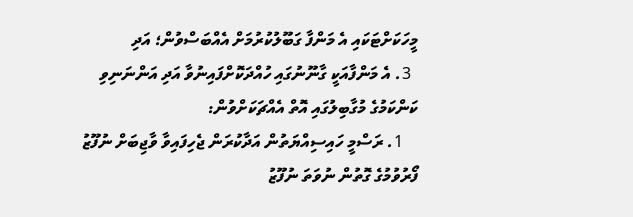މީހަކަށްޓަކައި އެ މަންފާ ގަބޫލުކުރުމަށް އެއްބަސްވުން؛ އަދި
  3. އެ މަންފާއަކީ ގާނޫނުގައި ހުއްދަކޮށްފައިނުވާ އަދި އަންނަނިވި ކަންކަމުގެ މުގާބިލުގައި އޮތް އެއްޗަކަށްވުން:
    1. ރަސްމީ ހައިސިއްޔަތުން އަދާކުރަން ޖެހިފައިވާ ވާޖިބަށް ނުފޫޒު ފޯރުވުމުގެ ގޮތުން ނުވަތަ ނުފޫޒު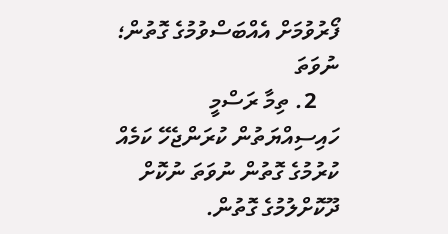ފޯރުވުމަށް އެއްބަސްވުމުގެ ގޮތުން؛ ނުވަތަ
    2. ތިމާ ރަސްމީ ހައިސިއްޔަތުން ކުރަންޖެހޭ ކަމެއް ކުރުމުގެ ގޮތުން ނުވަތަ ނުކޮށް ދޫކޮށްލުމުގެ ގޮތުން.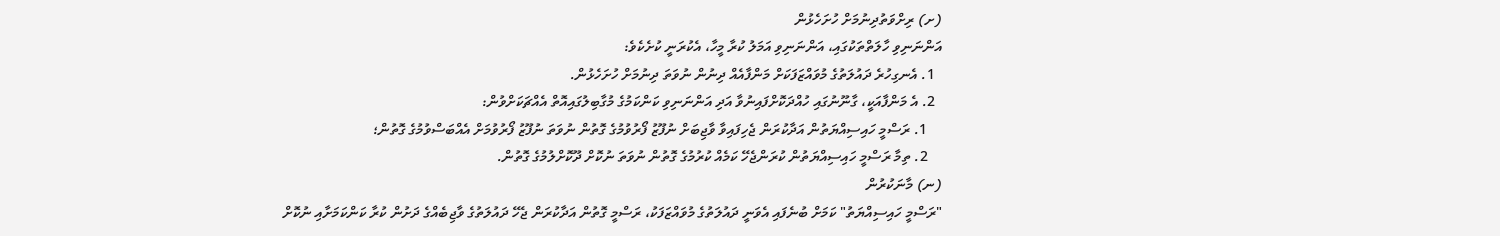(ށ) ރިށްވަތުދިނުމަށް ހުށަހެޅުން
އަންނަނިވި ހާލަތްތަކުގައި، އަންނަނިވި އަމަލު ކުރާ މީހާ، އެކުރަނީ ކުށެކެވެ:
  1. އެނގިހުރެ ދައުލަތުގެ މުވައްޒަފަކަށް މަންފާއެއް ދިނުން ނުވަތަ ދިނުމަށް ހުށަހެޅުން.
  2. އެ މަންފާއަކީ، ގާނޫނުގައި ހުއްދަކޮށްފައިނުވާ އަދި އަންނަނިވި ކަންކަމުގެ މުގާބިލުގައިއޮތް އެއްޗަކަށްވުން:
    1. ރަސްމީ ހައިސިއްޔަތުން އަދާކުރަން ޖެހިފައިވާ ވާޖިބަށް ނުފޫޒު ފޯރުވުމުގެ ގޮތުން ނުވަތަ ނުފޫޒު ފޯރުވުމަށް އެއްބަސްވުމުގެ ގޮތުން؛
    2. ތިމާ ރަސްމީ ހައިސިއްޔަތުން ކުރަންޖެހޭ ކަމެއް ކުރުމުގެ ގޮތުން ނުވަތަ ނުކޮށް ދޫކޮށްލުމުގެ ގޮތުން.
(ނ) މާނަކުރުން
"ރަސްމީ ހައިސިއްޔަތު" ކަމަށް ބުނެފައި އެވަނީ ދައުލަތުގެ މުވައްޒަފަކު، ރަސްމީ ގޮތުން އަދާކުރަން ޖެހޭ ދައުލަތުގެ ވާޖިބެއްގެ ދަށުން ކުރާ ކަންކަމަށާއި ނުކޮށް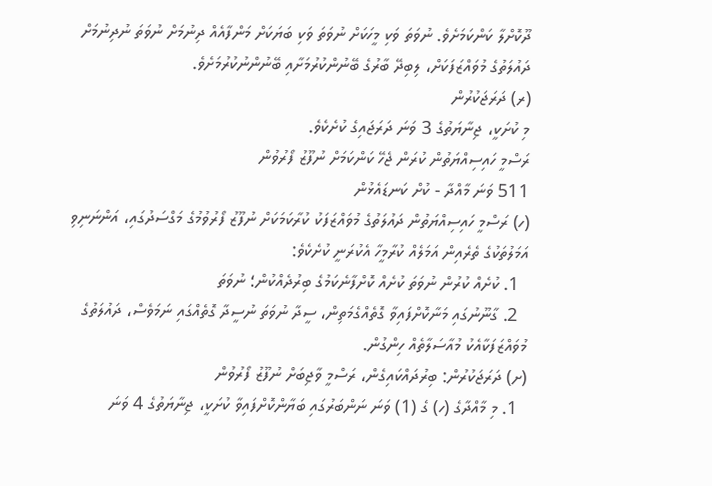ދޫކޮށްލާ ކަންކަމަށެވެ. ނުވަތަ ވަކި މީހަކަށް ނުވަތަ ވަކި ބަޔަކަށް މަންފާއެއް ދިނުމަށް ނުވަތަ ނުދިނުމަށް ދައުލަތުގެ މުވައްޒަފަކަށް، ލިބިދޭ ބާރުގެ ބޭނުންކުރުމަށާއި ބޭނުންނުކުރުމަށެވެ.
(ރ) ދަރަޖަކުރުން
މި ކުށަކީ، ޖިނާޔަތުގެ 3 ވަނަ ދަރަޖައިގެ ކުށެކެވެ.
ރަސްމީ ހައިސިއްޔަތުން ކުރަން ޖެހޭ ކަންކަމަށް ނުފޫޒު ފޯރުވުން
511 ވަނަ މާއްދާ - ކުށް ކަނޑައެޅުން
(ހ) ރަސްމީ ހައިސިއްޔަތުން ދައުލަތުގެ މުވައްޒަފަކު ކުރާކަމަކަށް ނުފޫޒު ފޯރުވުމުގެ މަގްސަދުގައި، އަންނަނިވި އަމަލުތަކުގެ ތެރެއިން އަމަލެއް ކުރާމީހާ އެކުރަނީ ކުށެކެވެ:
  1. ކުށެއް ކުރުން ނުވަތަ ކުށެއް ކޮށްފާނެކަމުގެ ބިރުދެއްކުން؛ ނުވަތަ
  2. ގާނޫނުގައި މަނާކޮށްފައިވާ ގޮތެއްގެމަތިން، ސީދާ ނުވަތަ ނުސީދާ ގޮތެއްގައި ނަމަވެސް، ދައުލަތުގެ މުވައްޒަފަކާއެކު މުއާސަލާތެއް ހިންގުން.
(ށ) ދަރަޖަކުރުން: ބިރުދައްކައިގެން، ރަސްމީ ވާޖިބަށް ނުފޫޒު ފޯރުވުން
  1. މި މާއްދާގެ (ހ) ގެ (1) ވަނަ ނަންބަރުގައި ބަޔާންކޮށްފައިވާ ކުށަކީ، ޖިނާޔަތުގެ 4 ވަނަ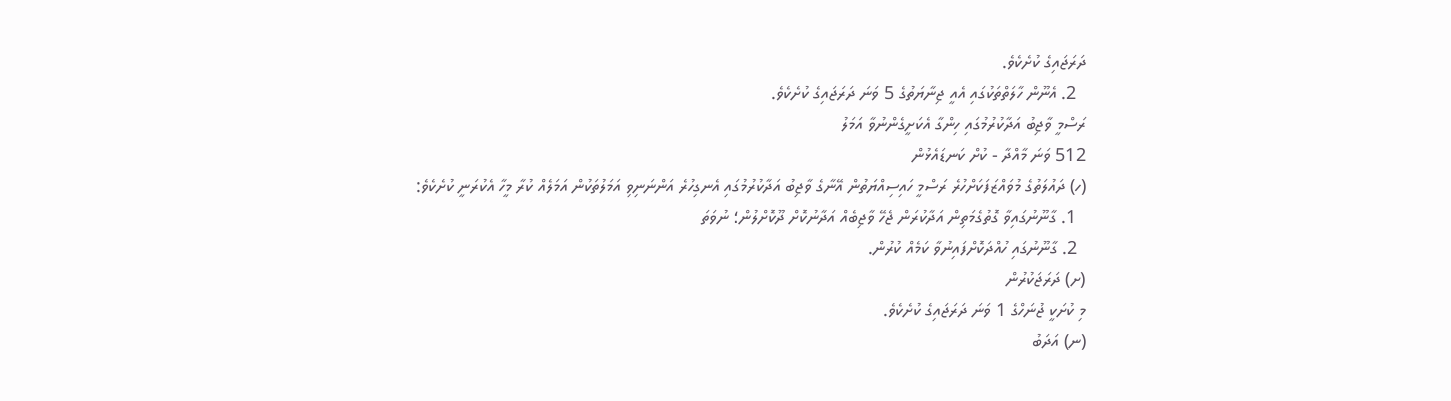ދަރަޖައިގެ ކުށެކެވެ.
  2. އެނޫން ހާލަތްތަކުގައި އެއީ ޖިނާޔަތުގެ 5 ވަނަ ދަރަޖައިގެ ކުށެކެވެ.
ރަސްމީ ވާޖިބު އަދާކުރުމުގައި ހިންގާ އެކަށީގެންނުވާ އަމަލު
512 ވަނަ މާއްދާ - ކުށް ކަނޑައެޅުން
(ހ) ދައުލަތުގެ މުވައްޒަފަކަށްހުރެ ރަސްމީ ހައިސިއްޔަތުން އޭނާގެ ވާޖިބު އަދާކުރުމުގައި އެނގިހުރެ އަންނަނިވި އަމަލުތަކުން އަމަލެއް ކުރާ މީހާ އެކުރަނީ ކުށެކެވެ:
  1. ގާނޫނުގައިވާ ގޮތުގެމަތިން އަދާކުރަން ޖެހޭ ވާޖިބެއް އަދާނުކޮށް ދޫކޮށްލުން؛ ނުވަތަ
  2. ގާނޫނުގައި ހުއްދަކޮށްފައިނުވާ ކަމެއް ކުރުން.
(ށ) ދަރަޖަކުރުން
މި ކުށަކީ ޖުނަހްގެ 1 ވަނަ ދަރަޖައިގެ ކުށެކެވެ.
(ނ) އަދަބު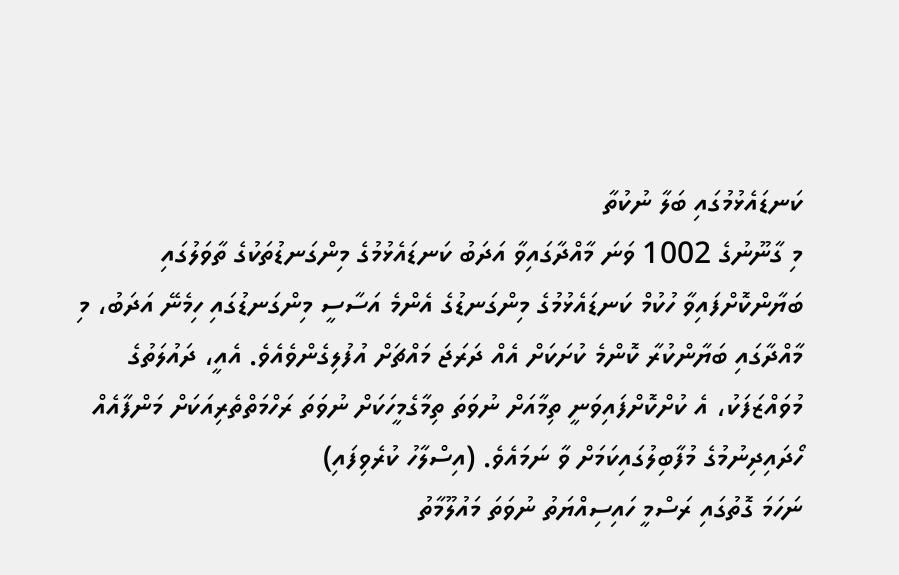ކަނޑައެޅުމުގައި ބަލާ ނުކުތާ
މި ގާނޫނުގެ 1002 ވަނަ މާއްދާގައިވާ އަދަބު ކަނޑައެޅުމުގެ މިންގަނޑުތަކުގެ ތާވަލުގައި ބަޔާންކޮށްފައިވާ ހުކުމް ކަނޑައެޅުމުގެ މިންގަނޑުގެ އެންމެ އަސާސީ މިންގަނޑުގައި ހިމެނޭ އަދަބު، މި މާއްދާގައި ބަޔާންކުރާ ކޮންމެ ކުށަކަށް އެއް ދަރަޖަ މައްޗަށް އުފުލިގެންވެއެވެ. އެއީ، ދައުލަތުގެ މުވައްޒަފަކު، އެ ކުށްކޮށްފައިވަނީ ތިމާއަށް ނުވަތަ ތިމާގެމީހަކަށް ނުވަތަ ރަހްމަތްތެރިއަކަށް މަންފާއެއް ހޯދައިދިނުމުގެ މުފާބިލުގައިކަމަށް ވާ ނަމައެވެ. (އިސްލާހު ކުރެވިފައި)
ނަހަމަ ގޮތުގައި ރަސްމީ ހައިސިއްޔަތު ނުވަތަ މައުލޫމާތު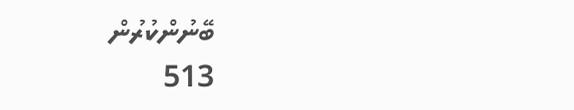ބޭނުންކުރުން
513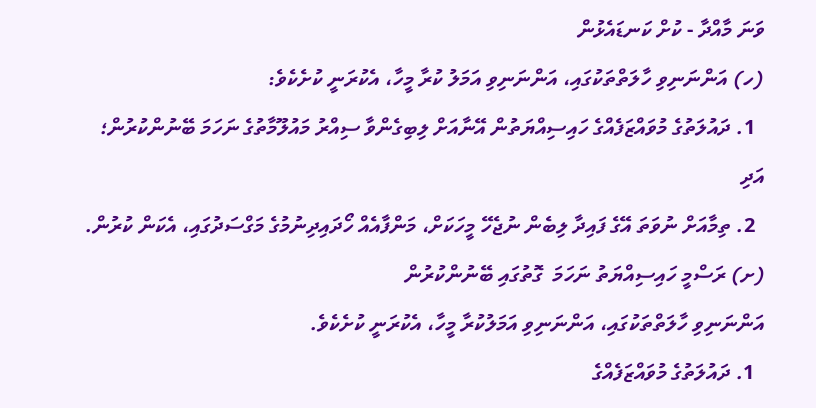ވަނަ މާއްދާ - ކުށް ކަނޑައެޅުން
(ހ) އަންނަނިވި ހާލަތްތަކުގައި، އަންނަނިވި އަމަލު ކުރާ މީހާ، އެކުރަނީ ކުށެކެވެ:
  1. ދައުލަތުގެ މުވައްޒަފެއްގެ ހައިސިއްޔަތުން އޭނާއަށް ލިބިގެންވާ ސިއްރު މައުލޫމާތުގެ ނަހަމަ ބޭނުންކުރުން؛ އަދި
  2. ތިމާއަށް ނުވަތަ އޭގެ ފައިދާ ލިބެން ނުޖެހޭ މީހަކަށް، މަންފާއެއް ހޯދައިދިނުމުގެ މަގްސަދުގައި، އެކަން ކުރުން.
(ށ) ރަސްމީ ހައިސިއްޔަތު ނަހަމަ  ގޮތުގައި ބޭނުންކުރުން
އަންނަނިވި ހާލަތްތަކުގައި، އަންނަނިވި އަމަލުކުރާ މީހާ، އެކުރަނީ ކުށެކެވެ.
  1. ދައުލަތުގެ މުވައްޒަފެއްގެ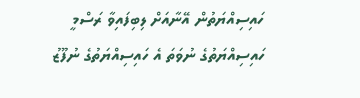ހައިސިއްޔަތުން އޭނާއަށް ލިބިފައިވާ ރަސްމީ ހައިސިއްޔަތުގެ ނުވަތަ އެ ހައިސިއްޔަތުގެ ނުފޫޒު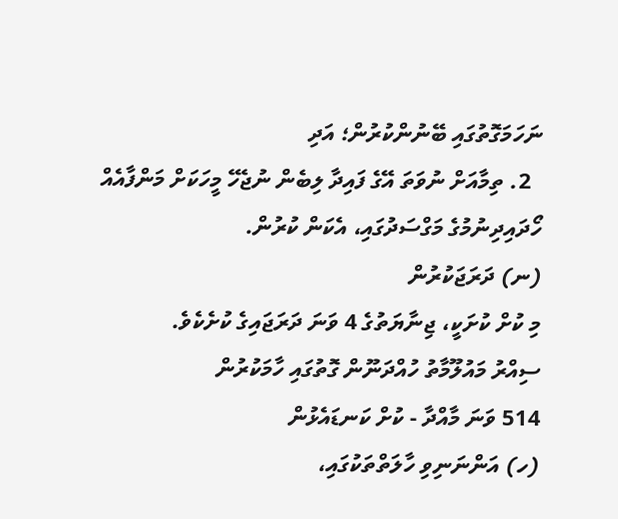ނަހަމަގޮތުގައި ބޭނުންކުރުން؛ އަދި
  2. ތިމާއަށް ނުވަތަ އޭގެ ފައިދާ ލިބެން ނުޖެހޭ މީހަކަށް މަންފާއެއް ހޯދައިދިނުމުގެ މަގްސަދުގައި، އެކަން ކުރުން.
(ނ) ދަރަޖަކުރުން
މި ކުށް ކުށަކީ، ޖިނާޔަތުގެ 4 ވަނަ ދަރަޖައިގެ ކުށެކެވެ.
ސިއްރު މައުލޫމާތު ހުއްދަނޫން ގޮތުގައި ހާމަކުރުން
514 ވަނަ މާއްދާ - ކުށް ކަނޑައެޅުން
(ހ) އަންނަނިވި ހާލަތްތަކުގައި،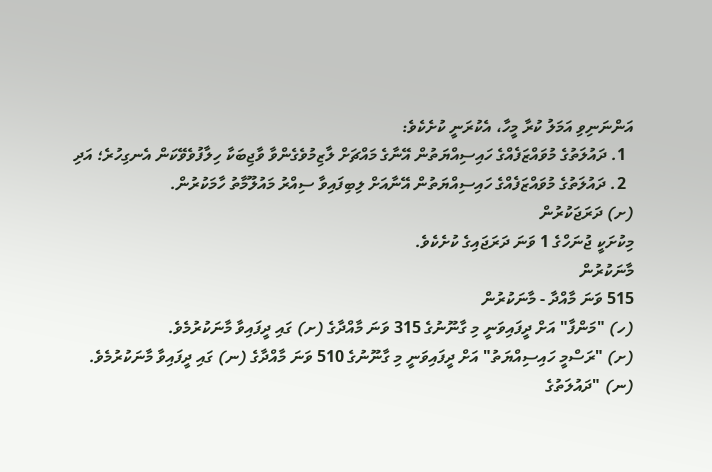އަންނަނިވި އަމަލު ކުރާ މީހާ، އެކުރަނީ ކުށެކެވެ:
  1. ދައުލަތުގެ މުވައްޒަފެއްގެ ހައިސިއްޔަތުން އޭނާގެ މައްޗަށް ލާޒިމުވެގެންވާ ވާޖިބަކާ ހިލާފުވެވޭކަން އެނގިހުރެ؛ އަދި
  2. ދައުލަތުގެ މުވައްޒަފެއްގެ ހައިސިއްޔަތުން އޭނާއަށް ލިބިފައިވާ ސިއްރު މައުލޫމާތު ހާމަކުރުން.
(ށ) ދަރަޖަކުރުން
މިކުށަކީ ޖުނަހްގެ 1 ވަނަ ދަރަޖައިގެ ކުށެކެވެ.
މާނަކުރުން
515 ވަނަ މާއްދާ - މާނަކުރުން
(ހ) "މަންފާ" އަށް ދީފައިވަނީ މި ގާނޫނުގެ 315 ވަނަ މާއްދާގެ (ށ) ގައި ދީފައިވާ މާނަކުރުމެވެ.
(ށ) "ރަސްމީ ހައިސިއްޔަތު" އަށް ދީފައިވަނީ މި ގާނޫނުގެ 510 ވަނަ މާއްދާގެ (ނ) ގައި ދީފައިވާ މާނަކުރުމެވެ.
(ނ) "ދައުލަތުގެ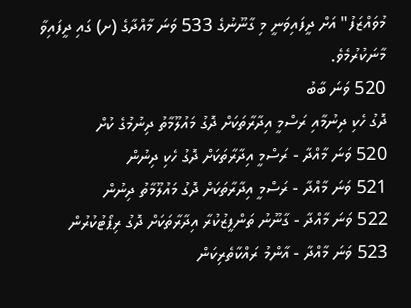މުވައްޒަފު" އަށް ދީފައިވަނީ މި ގާނޫނުގެ 533 ވަނަ މާއްދާގެ (ށ) ގައި ދީފައިވާ މާނަކުރުމެވެ.
520 ވަނަ ބާބު
ދޮގު ހެކި ދިނުމާއި ރަސްމީ އިދާރާތަކަށް ދޮގު މައުލޫމާތު ދިނުމުގެ ކުށް
520 ވަނަ މާއްދާ - ރަސްމީ އިދާރާތަކަށް ދޮގު ހެކި ދިނުން
521 ވަނަ މާއްދާ - ރަސްމީ އިދާރާތަކަށް ދޮގު މައުލޫމާތު ދިނުން
522 ވަނަ މާއްދާ - ގާނޫނު ތަންފީޒުކުރާ އިދާރާތަކަށް ދޮގު ރިޕޯޓުކުރުން
523 ވަނަ މާއްދާ - އާންމު ރައްކާތެރިކަން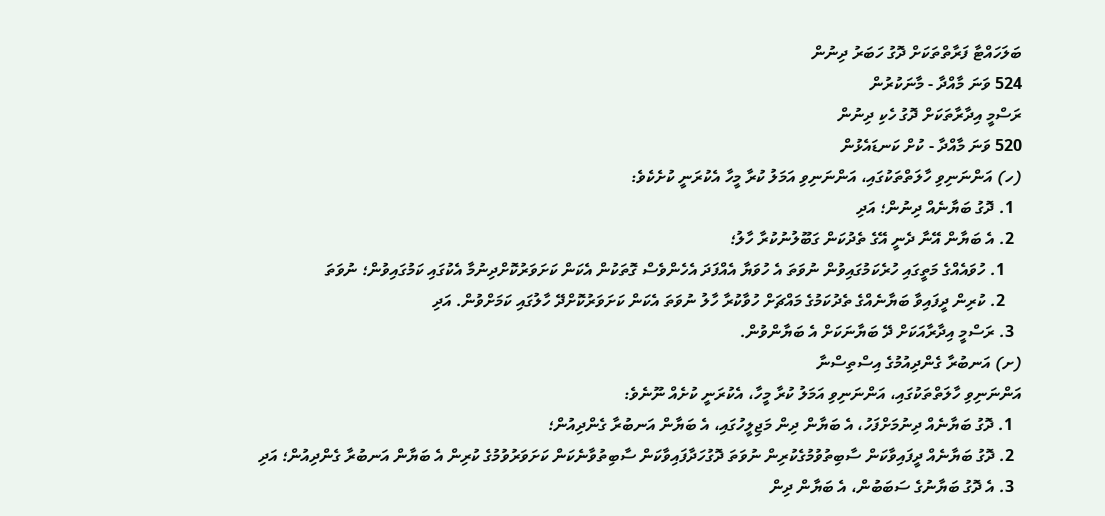ބަލަހައްޓާ ފަރާތްތަކަށް ދޮގު ހަބަރު ދިނުން
524 ވަނަ މާއްދާ - މާނަކުރުން
ރަސްމީ އިދާރާތަކަށް ދޮގު ހެކި ދިނުން
520 ވަނަ މާއްދާ - ކުށް ކަނޑައެޅުން
(ހ) އަންނަނިވި ހާލަތްތަކުގައި، އަންނަނިވި އަމަލު ކުރާ މީހާ އެކުރަނީ ކުށެކެވެ:
  1. ދޮގު ބަޔާނެއް ދިނުން؛ އަދި
  2. އެ ބަޔާން އޭނާ ދެނީ އޭގެ ތެދުކަން ގަބޫލުނުކުރާ ހާލު؛
    1. ހުވައެއްގެ މަތީގައި ހުރެކަމުގައިވުން ނުވަތަ އެ ހުވަޔާ އެއްފަދަ އެހެންވެސް ގޮތަކުން އެކަން ކަށަވަރުކޮށްދިނުމާ އެކުގައި ކަމުގައިވުން؛ ނުވަތަ
    2. ކުރިން ދީފައިވާ ބަޔާނެއްގެ ތެދުކަމުގެ މައްޗަށް ހުވާކުރާ ހާލު ނުވަތަ އެކަން ކަށަވަރުކޮށްދޭ ހާލުގައި ކަމަށްވުން. އަދި
  3. ރަސްމީ އިދާރާއަކަށް ދޭ ބަޔާނަކަށް އެ ބަޔާންވުން.
(ށ) އަނބުރާ ގެންދިއުމުގެ އިސްތިސްނާ
އަންނަނިވި ހާލަތްތަކުގައި، އަންނަނިވި އަމަލު ކުރާ މީހާ، އެކުރަނީ ކުށެއް ނޫނެވެ:
  1. ދޮގު ބަޔާނެއް ދިނުމަށްފަހު، އެ ބަޔާން ދިން މަޖިލީހުގައި، އެ ބަޔާން އަނބުރާ ގެންދިއުން؛
  2. ދޮގު ބަޔާނެއް ދީފައިވާކަން ސާބިތުވުމުގެކުރިން ނުވަތަ ދޮގުހަދާފައިވާކަން ސާބިތުވާނެކަން ކަށަވަރުވުމުގެ ކުރިން އެ ބަޔާން އަނބުރާ ގެންދިއުން؛ އަދި
  3. އެ ދޮގު ބަޔާނުގެ ސަބަބުން، އެ ބަޔާން ދިން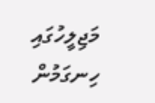މަޖިލީހުގައި ހިނގަމުން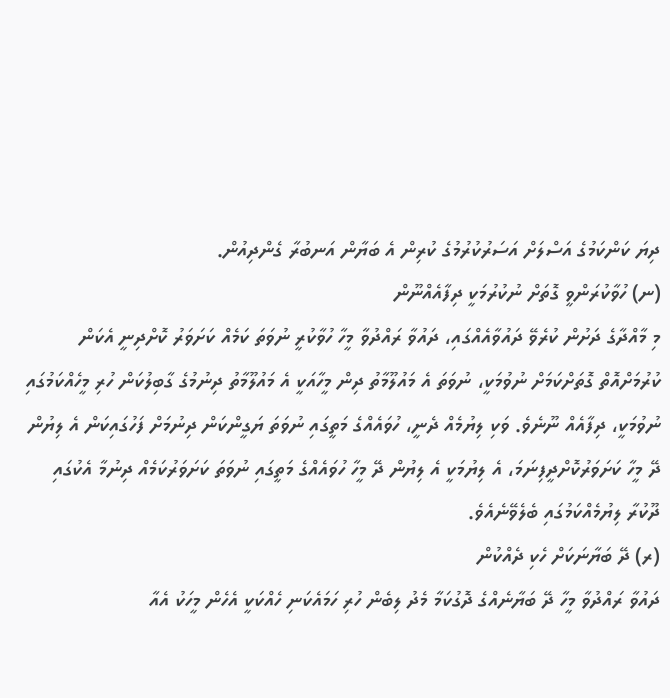ދިޔަ ކަންކަމުގެ އަސްލަށް އަސަރުކުރުމުގެ ކުރިން އެ ބަޔާން އަނބުރާ ގެންދިއުން.
(ނ) ހުވާކުރަންވީ ގޮތަށް ނުކުރުމަކީ ދިފާއެއްނޫން
މި މާއްދާގެ ދަށުން ކުރެވޭ ދައުވާއެއްގައި، ދައުވާ ރައްދުވާ މީހާ ހުވާކުރީ ނުވަތަ ކަމެއް ކަށަވަރު ކޮށްދިނީ އެކަން ކުރުމަށްއޮތް ގޮތަށްކަމަށް ނުވުމަކީ، ނުވަތަ އެ މައުލޫމާތު ދިން މީހާއަކީ އެ މައުލޫމާތު ދިނުމުގެ ގާބިލުކަން ހުރި މީހެއްކަމުގައި ނުވުމަކީ، ދިފާއެއް ނޫނެވެ. ވަކި ލިޔުމެއް ދެނީ، ހުވައެއްގެ މަތީގައި ނުވަތަ ޔަގީންކަން ދިނުމަށް ފަހުގައިކަން އެ ލިޔުން ދޭ މީހާ ކަށަވަރުކޮށްދީފިނަމަ، އެ ލިޔުމަކީ އެ ލިޔުން ދޭ މީހާ ހުވައެއްގެ މަތީގައި ނުވަތަ ކަށަވަރުކަމެއް ދިނުމާ އެކުގައި ދޫކުރާ ލިޔުމެއްކަމުގައި ބެލެވޭނެއެވެ.
(ރ) ދޭ ބަޔާނަކަށް ހެކި ދެއްކުން
ދައުވާ ރައްދުވާ މީހާ ދޭ ބަޔާނެއްގެ ދޮގުކަމާ މެދު ލިބެން ހުރި ހަމައެކަނި ހެއްކަކީ އެހެން މީހަކު އެއާ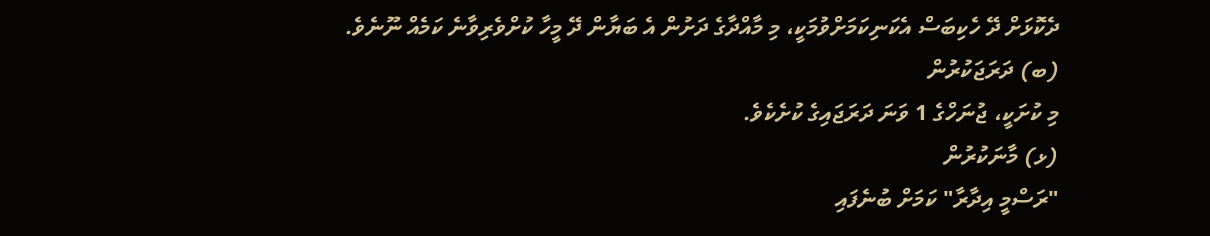ދެކޮޅަށް ދޭ ހެކިބަސް އެކަނިކަމަށްވުމަކީ، މި މާއްދާގެ ދަށުން އެ ބަޔާން ދޭ މީހާ ކުށްވެރިވާނެ ކަމެއް ނޫނެވެ.
(ބ) ދަރަޖަކުރުން
މި ކުށަކީ، ޖުނަހްގެ 1 ވަނަ ދަރަޖައިގެ ކުށެކެވެ.
(ޅ) މާނަކުރުން
"ރަސްމީ އިދާރާ" ކަމަށް ބުނެފައި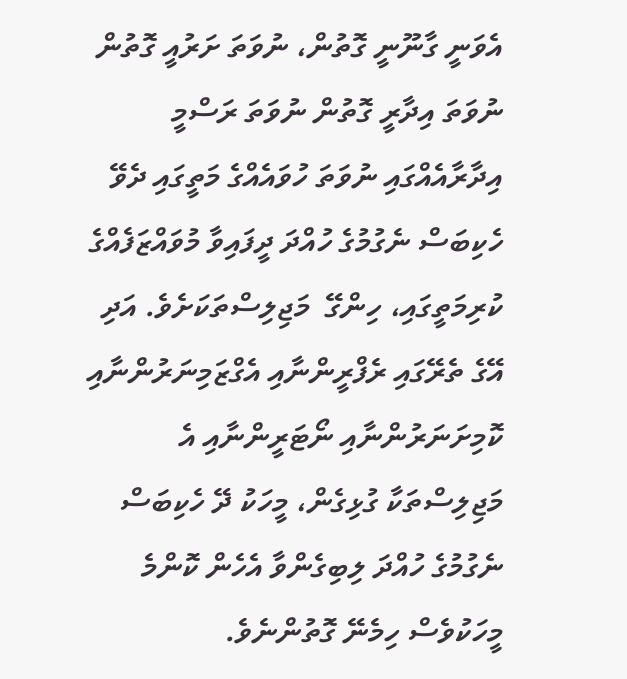އެވަނީ ގާނޫނީ ގޮތުން، ނުވަތަ ށަރުއީ ގޮތުން ނުވަތަ އިދާރީ ގޮތުން ނުވަތަ ރަސްމީ އިދާރާއެއްގައި ނުވަތަ ހުވައެއްގެ މަތީގައި ދެވޭ ހެކިބަސް ނެގުމުގެ ހުއްދަ ދީފައިވާ މުވައްޒަފެއްގެ ކުރިމަތީގައި، ހިންގޭ  މަޖިލިސްތަކަށެވެ. އަދި އޭގެ ތެރޭގައި ރެފްރީންނާއި އެގްޒަމިނަރުންނާއި ކޮމިށަނަރުންނާއި ނޯޓަރީންނާއި އެ މަޖިލިސްތަކާ ގުޅިގެން، މީހަކު ދޭ ހެކިބަސް ނެގުމުގެ ހުއްދަ ލިބިގެންވާ އެހެން ކޮންމެ މީހަކުވެސް ހިމެނޭ ގޮތުންނެވެ.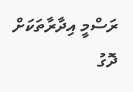ރަސްމީ އިދާރާތަކަށް ދޮގު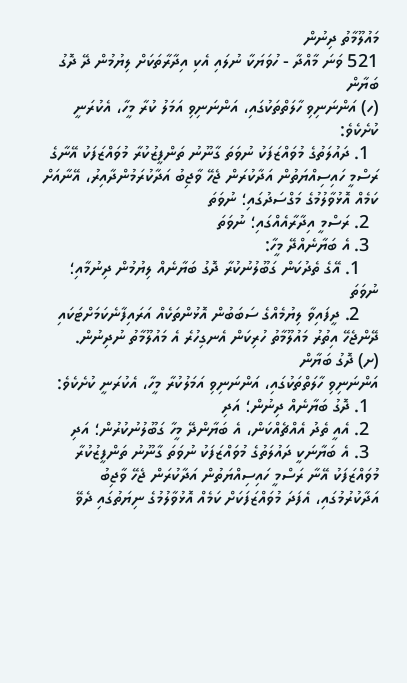މައުލޫމާތު ދިނުން
521 ވަނަ މާއްދާ - ހުވަޔަކާ ނުލައި އެކި އިދާރާތަކަށް ލިޔުމުން ދޭ ދޮގު ބަޔާން
(ހ) އަންނަނިވި ހާލަތްތަކުގައި، އަންނަނިވި އަމަލު ކުރާ މީހާ، އެކުރަނީ ކުށެކެވެ:
  1. ދައުލަތުގެ މުވައްޒަފަކު ނުވަތަ ގާނޫނު ތަންފީޒުކުރާ މުވައްޒަފަކު އޭނާގެ ރަސްމީ ހައިސިއްޔަތުން އަދާކުރަން ޖެހޭ ވާޖިބު އަދާކުރަމުންދާއިރު، އޭނާއަށް ކަމެއް އޮޅުވާލުމުގެ މަގްސަދުގައި؛ ނުވަތަ
  2. ރަސްމީ އިދާރާއެއްގައި؛ ނުވަތަ
  3. އެ ބަޔާނެއްދޭ މީހާ:
    1. އޭގެ ތެދުކަން ގަބޫލުނުކުރާ ދޮގު ބަޔާނެއް ލިޔުމުން ދިނުމާއި؛ ނުވަތަ
    2. ދީފައިވާ ލިޔުމެއްގެ ސަބަބުން އޮޅުންތަކެއް އަރައިފާނެކަމަށްޓަކައި ދޭންޖެހޭ އިތުރު މައުލޫމާތު ހުރިކަން އެނގިހުރެ އެ މައުލޫމާތު ނުދިނުން.
(ށ) ދޮގު ބަޔާން
އަންނަނިވި ހާލަތްތަކުގައި، އަންނަނިވި އަމަލުކުރާ މީހާ، އެކުރަނީ ކުށެކެވެ:
  1. ދޮގު ބަޔާނެއް ދިނުން؛ އަދި
  2. އެއީ ތެދު އެއްޗެއްކަން، އެ ބަޔާންދޭ މީހާ ގަބޫލުނުކުރުން؛ އަދި
  3. އެ ބަޔާނަކީ ދައުލަތުގެ މުވައްޒަފަކު ނުވަތަ ގާނޫނު ތަންފީޒުކުރާ މުވައްޒަފަކު އޭނާ ރަސްމީ ހައިސިއްޔަތުން އަދާކުރަން ޖެހޭ ވާޖިބު އަދާކުރުމުގައި، އެފަދަ މުވައްޒަފަކަށް ކަމެއް އޮޅުވާލުމުގެ ނިޔަތުގައި ދެވޭ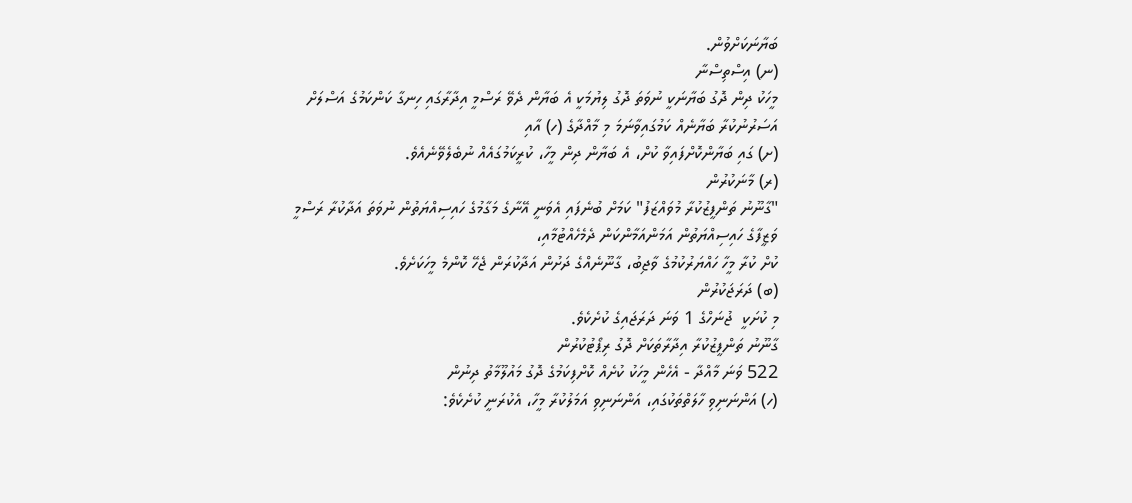ބަޔާނަކަށްވުން.
(ނ) އިސްތިސްނާ
މީހަކު ދިން ދޮގު ބަޔާނަކީ ނުވަތަ ދޮގު ލިޔުމަކީ އެ ބަޔާން ދެވޭ ރަސްމީ އިދާރާގައި ހިނގާ ކަންކަމުގެ އަސްލަށް އަސަރުނުކުރާ ބަޔާނެއް ކަމުގައިވާނަމަ މި މާއްދާގެ (ހ) އާއި
(ށ) ގައި ބަޔާންކޮށްފައިވާ ކުށް، އެ ބަޔާން ދިން މީހާ، ކުރީކަމުގައެއް ނުބެލެވޭނެއެވެ.
(ރ) މާނަކުރުން
"ގާނޫނު ތަންފީޒުކުރާ މުވައްޒަފު" ކަމަށް ބުނެފައި އެވަނީ އޭނާގެ މަގާމުގެ ހައިސިއްޔަތުން ނުވަތަ އަދާކުރާ ރަސްމީ ވަޒީފާގެ ހައިސިއްޔަތުން އަމަންއަމާންކަން ދެމެހެއްޓުމާއި،
ކުށް ކުރާ މީހާ ހައްޔަރުކުމުގެ ވާޖިބު، ގާނޫނެއްގެ ދަށުން އަދާކުރަން ޖެހޭ ކޮންމެ މީހަކަށެވެ.
(ބ) ދަރަޖަކުރުން
މި ކުށަކީ  ޖުނަހްގެ 1 ވަނަ ދަރަޖައިގެ ކުށެކެވެ.
ގާނޫނު ތަންފީޒުކުރާ އިދާރާތަކަށް ދޮގު ރިޕޯޓުކުރުން
522 ވަނަ މާއްދާ - އެހެން މީހަކު ކުށެއް ކޮށްފިކަމުގެ ދޮގު މައުލޫމާތު ދިނުން
(ހ) އަންނަނިވި ހާލަތްތަކުގައި، އަންނަނިވި އަމަލުކުރާ މީހާ، އެކުރަނީ ކުށެކެވެ: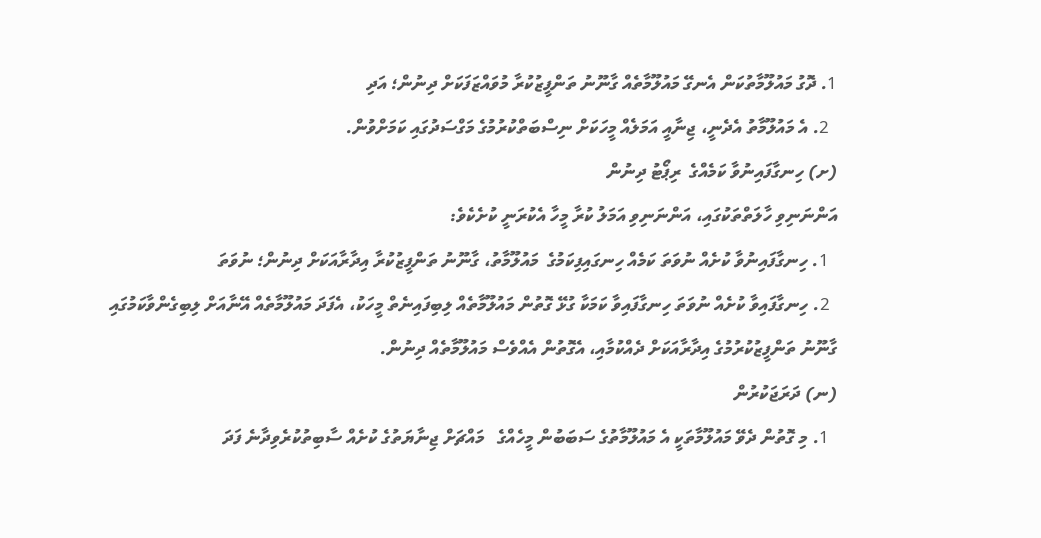1. ދޮގު މައުލޫމާތުކަން އެނގޭ މައުލޫމާތެއް ގާނޫނު ތަންފީޒުކުރާ މުވައްޒަފަކަށް ދިނުން؛ އަދި
  2. އެ މައުލޫމާތު އެދެނީ، ޖިނާއީ އަމަލެއް މީހަކަށް ނިސްބަތްކުރުމުގެ މަގްސަދުގައި ކަމަށްވުން.
(ށ) ހިނގާފައިނުވާ ކަމެއްގެ  ރިޕޯޓު ދިނުން
އަންނަނިވި ހާލަތްތަކުގައި، އަންނަނިވި އަމަލު ކުރާ މީހާ އެކުރަނީ ކުށެކެވެ:
  1. ހިނގާފައިނުވާ ކުށެއް ނުވަތަ ކަމެއް ހިނގައިފިކަމުގެ  މައުލޫމާތު، ގާނޫނު ތަންފީޒުކުރާ އިދާރާއަކަށް ދިނުން؛ ނުވަތަ
  2. ހިނގާފައިވާ ކުށެއް ނުވަތަ ހިނގާފައިވާ ކަމަކާ ގުޅޭ ގޮތުން މައުލޫމާތެއް ލިބިފައިނެތް މީހަކު، އެފަދަ މައުލޫމާތެއް އޭނާއަށް ލިބިގެންވާކަމުގައި ގާނޫނު ތަންފީޒުކުރުމުގެ އިދާރާއަކަށް ދެއްކުމާއި، އެގޮތުން އެއްވެސް މައުލޫމާތެއް ދިނުން.
(ނ) ދަރަޖަކުރުން
  1. މި ގޮތުން ދެވޭ މައުލޫމާތަކީ އެ މައުލޫމާތުގެ ސަބަބުން މީހެއްގެ   މައްޗަށް ޖިނާޔަތުގެ ކުށެއް ސާބިތުކުރެވިދާނެ ފަދަ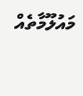މައުލޫމާތެއް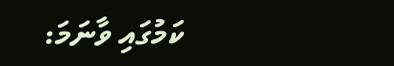ކަމުގައި ވާނަމަ: